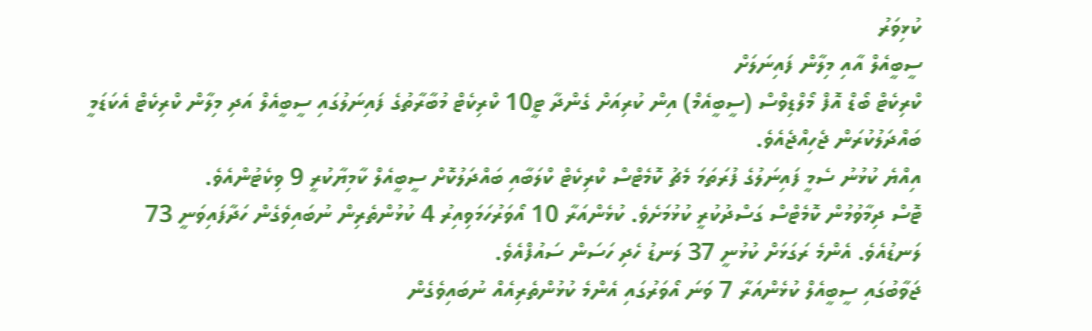ކުޅިވަރު
ސީބީއެލް އާއި މިލާން ފައިނަލަށް
ކްރިކެޓް ބޯޑް އޮފް މޯލްޑިވްސް (ސީބީއެމް) އިން ކުރިއަށް ގެންދާ ޓީ10 ކްރިކެޓް މުބާރާތުގެ ފައިނަލުގައި ސީބީއެލް އަދި މިލާން ކްރިކެޓް އެކަޑަމީ ބައްދަލުކުރަން ޖެހިއްޖެއެވެ.
އިއްޔެ ކުޅުނު ސެމީ ފައިނަލުގެ ފުރަތަމަ މެޗު ކޮމެޓްސް ކްރިކެޓް ކްލަބާއި ބައްދަލުކޮށް ސީބީއެލް ކާމިޔާކުރީ 9 ވިކެޓުންއެވެ.
ޓޮސް ދިމާވުމުން ކޮމެޓްސް ގަސްދުކުރީ ކުޅުމަށެވެ. ކުޅެންއަރާ 10 އޯވަރުހަމަވިއިރު 4 ކުޅުންތެރިން ނުބައިވެގެން ހަދާފައިވަނީ 73 ލަނޑުއެވެ. އެންމެ ރަގަޅަށް ކުޅުނީ 37 ލަނޑު ހެދި ހަސަން ސައުފްއެވެ.
ޖަވާބުގައި ސީބީއެލް ކުޅެންއަރާ 7 ވަނަ އޯވަރުގައި އެންމެ ކުޅުންތެރިއެއް ނުބައިވެގެން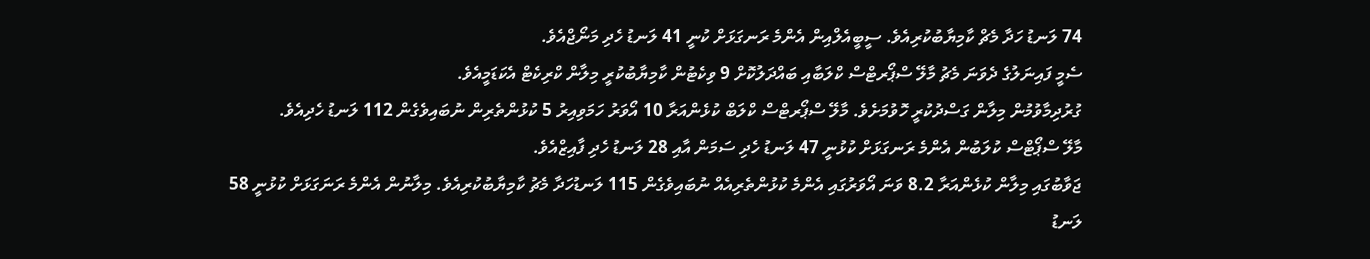74 ލަނޑު ހަދާ މެޗް ކާމިޔާބުކުރިއެވެ. ސީބީއެލްއިން އެންމެ ރަނގަޅަށް ކުނީ 41 ލަނޑު ހެދި މަނޯޖްއެވެ.
ސެމީ ފައިނަލުގެ ދެވަނަ މެޗު މާލޭ ސްޕޯރޓްސް ކްލަބާއި ބައްދަލުކޮށް 9 ވިކެޓުން ކާމިޔާބުކުރީ މިލާން ކްރިކެޓް އެކަޑަމީއެވެ.
ގުރުދިމާވުމުން މިލާން ގަސްދުކުރީ ހޮވުމަށެވެ. މާލޭ ސްޕޯރޓްސް ކްލަބް ކުޅެންއަރާ 10 އޯވަރު ހަމަވިއިރު 5 ކުޅުންތެރިން ނުބައިވެގެން 112 ލަނޑު ހެދިއެވެ.
މާލޭ ސްޕޯޓްސް ކުލަބުން އެންމެ ރަނގަޅަށް ކުޅުނީ 47 ލަނޑު ހެދި ސަމަން އާއި 28 ލަނޑު ހެދި ފާއިޒްއެވެ.
ޖަވާބުގައި މިލާން ކުޅެންއަރާ 8.2 ވަނަ އޯވަރުގައި އެންމެ ކުޅުންތެރިއެއް ނުބައިވެގެން 115 ލަނޑުހަދާ މެޗު ކާމިޔާބުކުރިއެވެ. މިލާނުން އެންމެ ރަނަގަޅަށް ކުޅުނީ 58 ލަނޑު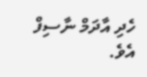ހެދި އާދަމް ނާސިފް އެވެ.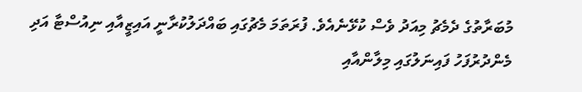މުބަރާތުގެ ދެމެޗު މިއަދު ވެސް ކުޅޭނެއެވެ. ފުރަތަމަ މެޗުގައި ބައްދަލުކުރާނީ އައިޒީއާއި ނިއުސްޓާ އަދި މެންދުރުފަހު ފައިނަލުގައި މިލާންއާއި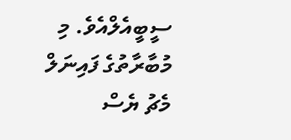ސީބީއެލްއެވެ. މި މުބާރާތުގެ ފައިނަލް މެޗު ޔެސް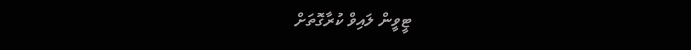ޓީވީން ލައިވް ކުރާގޮތަށް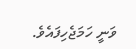ވަނީ ހަމަޖެހިފައެވެ.